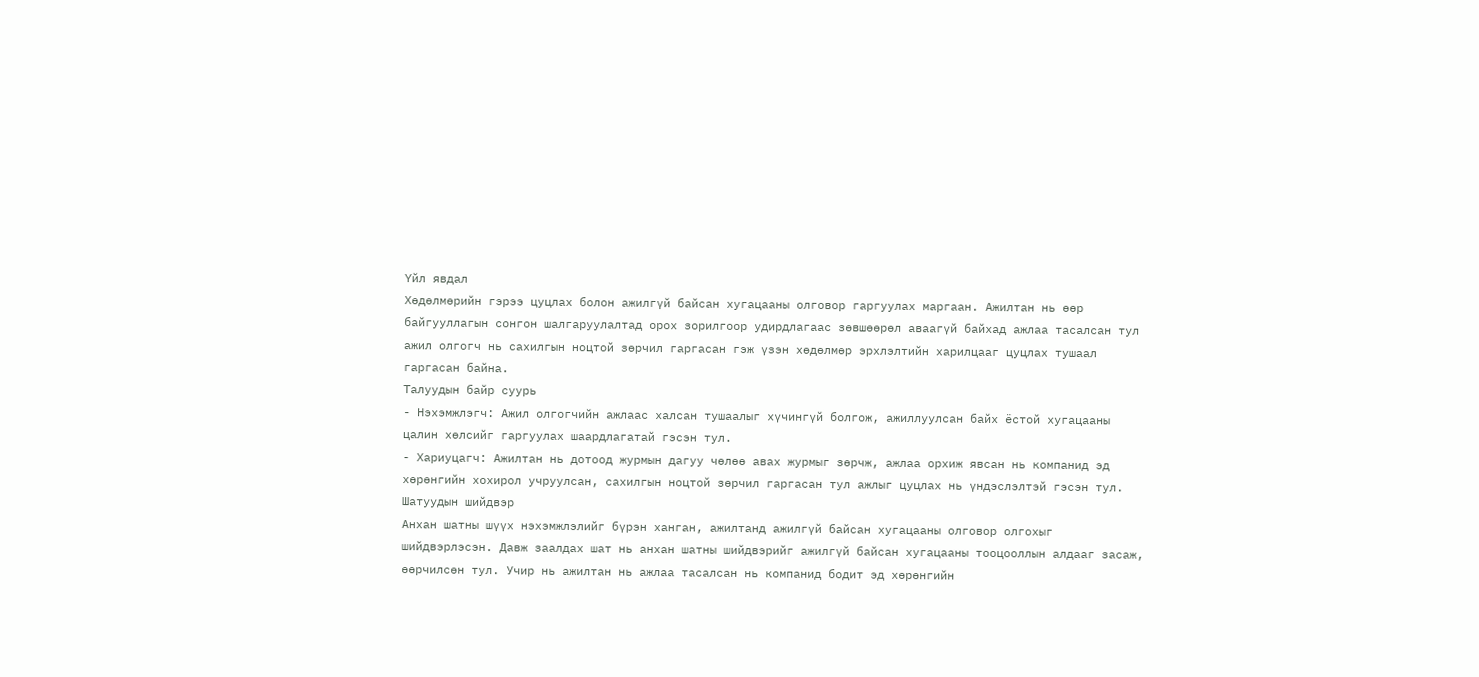Үйл явдал
Хөдөлмөрийн гэрээ цуцлах болон ажилгүй байсан хугацааны олговор гаргуулах маргаан. Ажилтан нь өөр байгууллагын сонгон шалгаруулалтад орох зорилгоор удирдлагаас зөвшөөрөл аваагүй байхад ажлаа тасалсан тул ажил олгогч нь сахилгын ноцтой зөрчил гаргасан гэж үзэн хөдөлмөр эрхлэлтийн харилцааг цуцлах тушаал гаргасан байна.
Талуудын байр суурь
- Нэхэмжлэгч: Ажил олгогчийн ажлаас халсан тушаалыг хүчингүй болгож, ажиллуулсан байх ёстой хугацааны цалин хөлсийг гаргуулах шаардлагатай гэсэн тул.
- Хариуцагч: Ажилтан нь дотоод журмын дагуу чөлөө авах журмыг зөрчж, ажлаа орхиж явсан нь компанид эд хөрөнгийн хохирол учруулсан, сахилгын ноцтой зөрчил гаргасан тул ажлыг цуцлах нь үндэслэлтэй гэсэн тул.
Шатуудын шийдвэр
Анхан шатны шүүх нэхэмжлэлийг бүрэн ханган, ажилтанд ажилгүй байсан хугацааны олговор олгохыг шийдвэрлэсэн. Давж заалдах шат нь анхан шатны шийдвэрийг ажилгүй байсан хугацааны тооцооллын алдааг засаж, өөрчилсөн тул. Учир нь ажилтан нь ажлаа тасалсан нь компанид бодит эд хөрөнгийн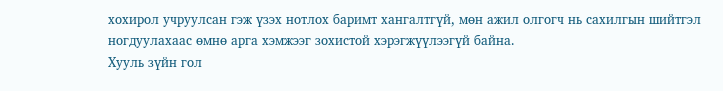хохирол учруулсан гэж үзэх нотлох баримт хангалтгүй, мөн ажил олгогч нь сахилгын шийтгэл ногдуулахаас өмнө арга хэмжээг зохистой хэрэгжүүлээгүй байна.
Хууль зүйн гол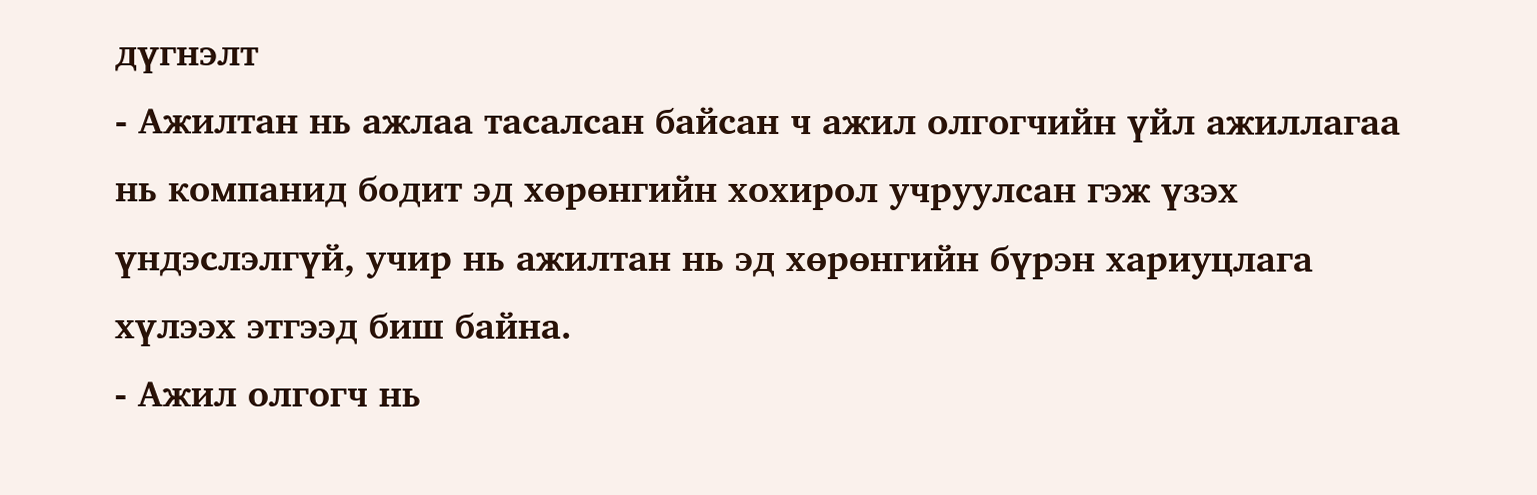дүгнэлт
- Ажилтан нь ажлаа тасалсан байсан ч ажил олгогчийн үйл ажиллагаа нь компанид бодит эд хөрөнгийн хохирол учруулсан гэж үзэх үндэслэлгүй, учир нь ажилтан нь эд хөрөнгийн бүрэн хариуцлага хүлээх этгээд биш байна.
- Ажил олгогч нь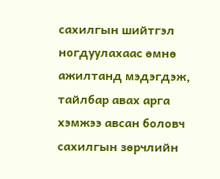сахилгын шийтгэл ногдуулахаас өмнө ажилтанд мэдэгдэж, тайлбар авах арга хэмжээ авсан боловч сахилгын зөрчлийн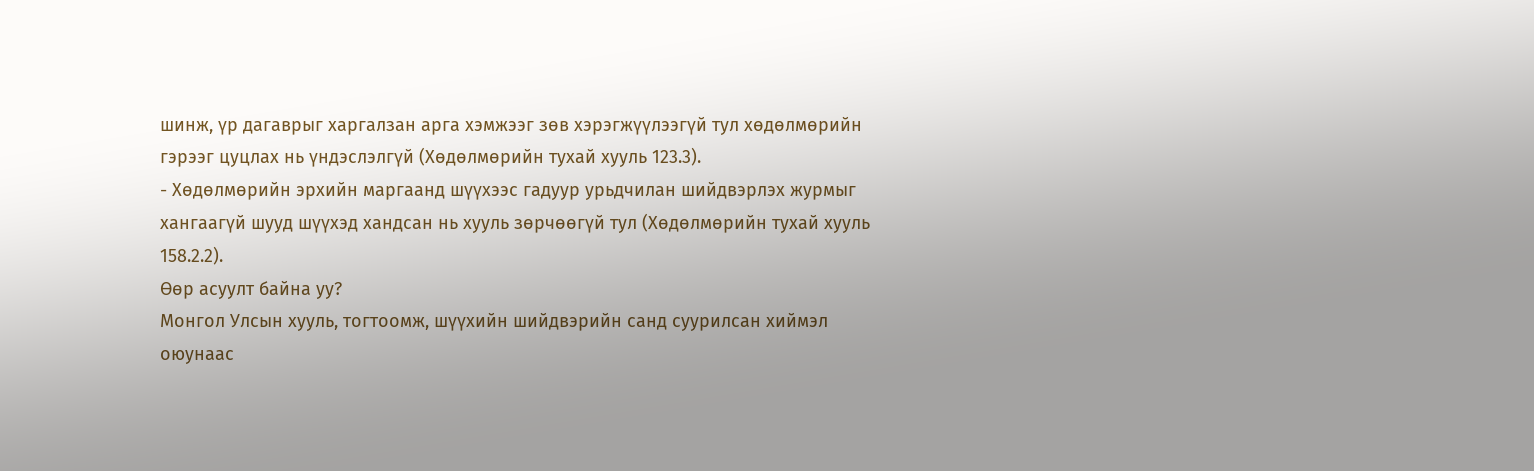шинж, үр дагаврыг харгалзан арга хэмжээг зөв хэрэгжүүлээгүй тул хөдөлмөрийн гэрээг цуцлах нь үндэслэлгүй (Хөдөлмөрийн тухай хууль 123.3).
- Хөдөлмөрийн эрхийн маргаанд шүүхээс гадуур урьдчилан шийдвэрлэх журмыг хангаагүй шууд шүүхэд хандсан нь хууль зөрчөөгүй тул (Хөдөлмөрийн тухай хууль 158.2.2).
Өөр асуулт байна уу?
Монгол Улсын хууль, тогтоомж, шүүхийн шийдвэрийн санд суурилсан хиймэл оюунаас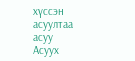хүссэн асуултаа асуу
Асуух